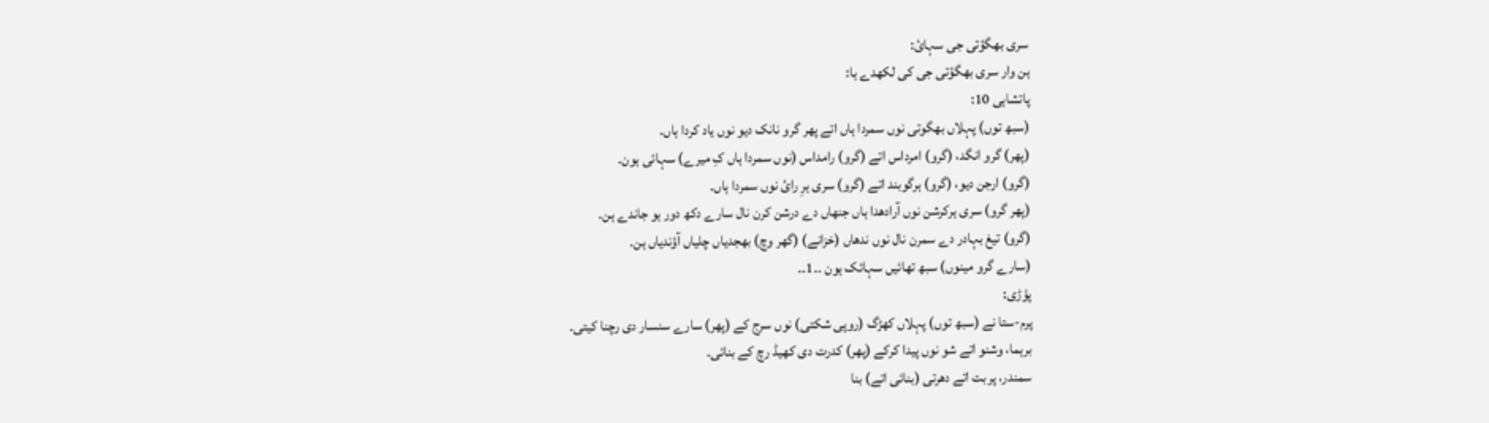سری بھگؤتی جی سہائ:
ہن وار سری بھگؤتی جی کی لکھدے ہا:
پاتشاہی 10:
(سبھ توں) پہلاں بھگوتی نوں سمردا ہاں اتے پھر گرو نانک دیو نوں یاد کردا ہاں۔
(پھر) گرو انگد، (گرو) امرداس اتے (گرو) رامداس (نوں سمردا ہاں کِ میرے) سہائی ہون۔
(گرو) ارجن دیو، (گرو) ہرگوبند اتے (گرو) سری ہرِ رائ نوں سمردا ہاں۔
(پھر گرو) سری ہرکرشن نوں آرادھدا ہاں جنھاں دے درشن کرن نال سارے دکھ دور ہو جاندے ہن۔
(گرو) تیغ بہادر دے سمرن نال نوں ندھاں (خزانے) (گھر وچ) بھجدیاں چلیاں آؤندیاں ہن۔
(سارے گرو مینوں) سبھ تھائیں سہائک ہون ۔۔1۔۔
پؤڑی:
پرم-ستا نے (سبھ توں) پہلاں کھڑگ (روپی شکتی) نوں سرج کے (پھر) سارے سنسار دی رچنا کیتی۔
برہما، وشنو اتے شو نوں پیدا کرکے (پھر) کدرت دی کھیڈ رچ کے بنائی۔
سمندر، پربت اتے دھرتی (بنائی اتے) بنا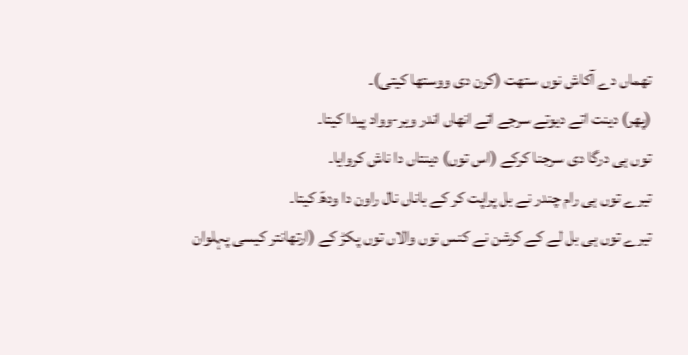تھماں دے آکاش نوں ستھت (کرن دی ووستھا کیتی)۔
(پھر) دینت اتے دیوتے سرجے اتے انھاں اندر ویر-وواد پیدا کیتا۔
توں ہی درگا دی سرجنا کرکے (اس توں) دینتاں دا ناش کروایا۔
تیرے توں ہی رام چندر نے بل پراپت کر کے باناں نال راون دا ودھّ کیتا۔
تیرے توں ہی بل لے کے کرشن نے کنس نوں والاں توں پکڑ کے (ارتھانتر کیسی پہلوان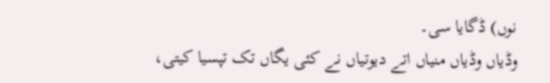نوں) ڈگایا سی۔
وڈیاں وڈیاں منیاں اتے دیوتیاں نے کئی یگاں تک تپسیا کیتی،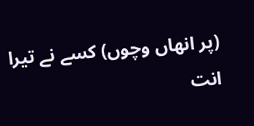(پر انھاں وچوں) کسے نے تیرا انت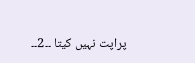پراپت نہیں کیتا ۔۔2۔۔